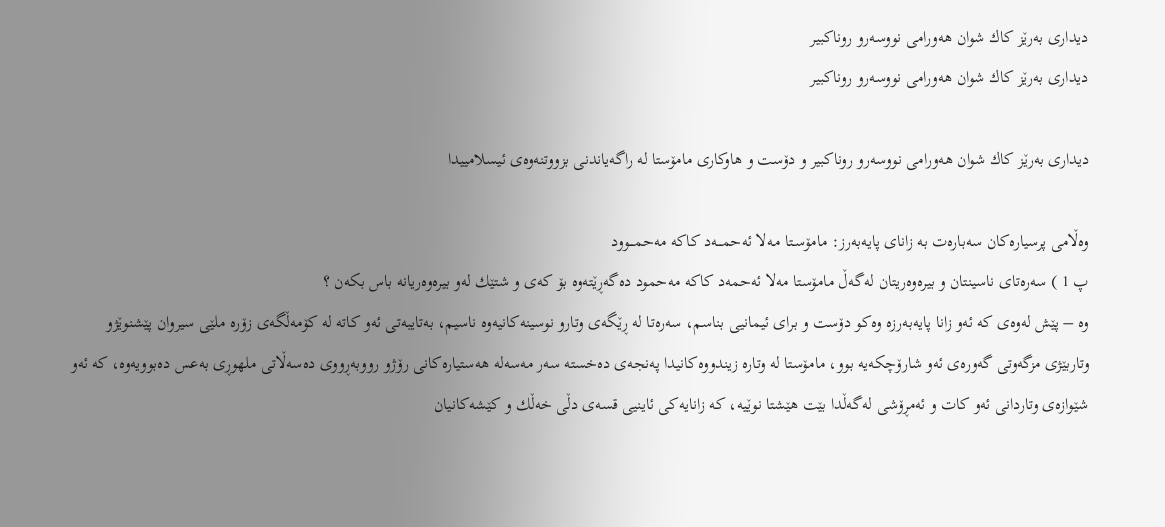دیداری‌ به‌رێز كاك شوان هه‌ورامی‌ نووسه‌رو روناكبیر
دیداری‌ به‌رێز كاك شوان هه‌ورامی‌ نووسه‌رو روناكبیر

دیداری‌ به‌رێز كاك شوان هه‌ورامی‌ نووسه‌رو روناكبیر و دۆست و هاوكاری‌ مامۆستا له‌ راگه‌یاندنی‌ بزووتنه‌وه‌ی‌ ئیسلامییدا

وه‌ڵامی‌ پرسیاره‌كان سه‌باره‌ت به‌ زانای پایه‌به‌رز: مامۆسـتا مـه‌لا ئه‌حمـــه‌د كاكه‌ مه‌حمـــوود
پ 1 ) سه‌ره‌تای ناسینتان و بیره‌وه‌ریتان له‌گه‌ڵ‌ مامۆستا مه‌لا ئه‌حمه‌د كاكه‌ مه‌حمود ده‌گه‌ڕێته‌وه‌ بۆ كه‌ی‌ و شتێك له‌و بیره‌وه‌ریانه‌ باس بكه‌ن ؟
وه‌ – پێش له‌وه‌ی‌ كه‌ ئه‌و زانا پایه‌به‌رزه‌ وه‌كو دۆست و برای ئیمانیی بناسم، سه‌ره‌تا له‌ ڕێگه‌ی‌ وتارو نوسینه‌كانیه‌وه‌ ناسیم، به‌تایبه‌تی‌ ئه‌و كاته‌ له‌ كۆمه‌ڵگه‌ی‌ زۆره‌ ملێی سیروان پێشنوێژو وتاربێژی‌ مزگه‌وتی‌ گه‌وره‌ی‌ ئه‌و شارۆچكه‌یه‌ بوو، مامۆستا له‌ وتاره‌ زیندووه‌كانیدا په‌نجه‌ی‌ ده‌خسته‌ سه‌ر مه‌سه‌له‌ هه‌ستیاره‌كانی‌ رۆژو رووبه‌ڕووی‌ ده‌سه‌ڵاتی‌ ملهوڕی به‌عس ده‌بوویه‌وه‌، كه‌ ئه‌و شێوازه‌ی‌ وتاردانی‌ ئه‌و كات و ئه‌مڕۆشی له‌گه‌ڵدا بێت هێشتا نوێیه‌، كه‌ زانایه‌كی‌ ئاینیی قسه‌ی‌ دڵی خه‌ڵك و كێشه‌كانیان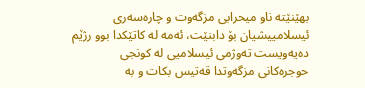بهێنێته‌ ناو میحرابی مزگه‌وت و چاره‌سه‌ری‌ ئیسلامییشیان بۆ دابنێت، ئه‌مه‌ له‌ كاتێكدا بوو رژێم ده‌یه‌ویست ته‌وژمی‌ ئیسلامیی له‌ كونجی‌ حوجره‌كانی‌ مزگه‌وتدا قه‌تیس بكات و به‌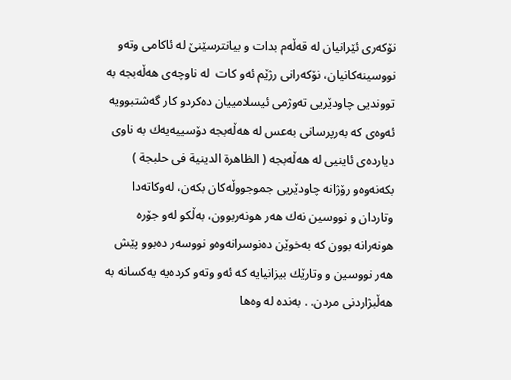نۆكه‌ری‌ ئێرانیان له‌ قه‌ڵه‌م بدات و بیانترسێنێ‌ له‌ ئاكامی‌ وته‌و نووسینه‌كانیان، نۆكه‌رانی رژێم ئه‌و كات  له‌ ناوچه‌ی‌ هه‌ڵه‌بجه‌ به‌ تووندیی‌ چاودێریی ته‌وژمی‌ ئیسلامییان ده‌كردو كار گه‌شتبوویه‌ ئه‌وه‌ی‌ كه‌ به‌رپرسانی‌ به‌عس له‌ هه‌ڵه‌بجه‌ دۆسییه‌یه‌ك به‌ ناوی‌ دیارده‌ی‌ ئاینیی له‌ هه‌ڵه‌بجه‌ ( الظاهرة الدینیة فی حلبجة ) بكه‌نه‌وه‌و رۆژانه‌ چاودێریی جموجووڵه‌كان بكه‌ن، له‌وكاته‌دا وتاردان و نووسین نه‌ك هه‌ر هونه‌ربوون، به‌ڵكو له‌و جۆره‌ هونه‌رانه‌ بوون كه‌ به‌خوێن ده‌نوسرانه‌وه‌و نووسه‌ر ده‌بوو پێش هه‌ر نووسین و وتارێك بیزانیایه‌ كه‌ ئه‌و وته‌و كرده‌یه‌ یه‌كسانه‌ به‌ هه‌ڵبژاردنی‌ مردن. . به‌نده‌ له‌ وه‌ها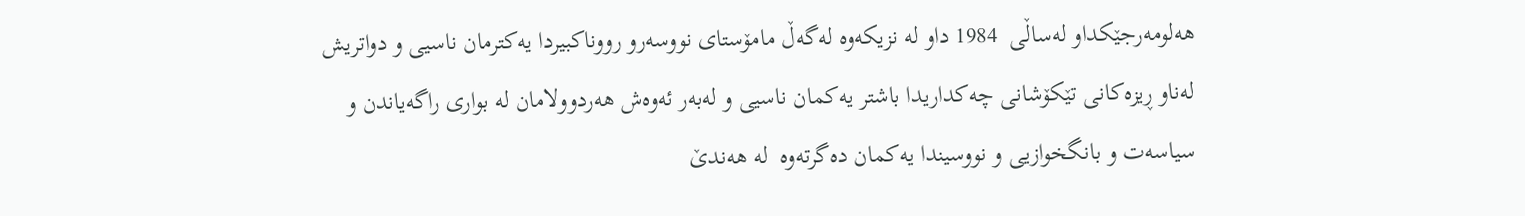هه‌لومه‌رجێكداو له‌ساڵی  1984 داو له‌ نزیكه‌وه‌ له‌گه‌ڵ‌ مامۆستای‌ نووسه‌رو رووناكبیردا یه‌كترمان ناسیی و دواتریش له‌ناو ڕیزه‌كانی‌ تێكۆشانی‌ چه‌كداریدا باشتر یه‌كمان ناسیی و له‌به‌ر ئه‌وه‌ش هه‌ردوولامان له‌ بواری‌ راگه‌یاندن و سیاسه‌ت و بانگخوازیی و نووسیندا یه‌كمان ده‌گرته‌وه‌  له‌ هه‌ندێ‌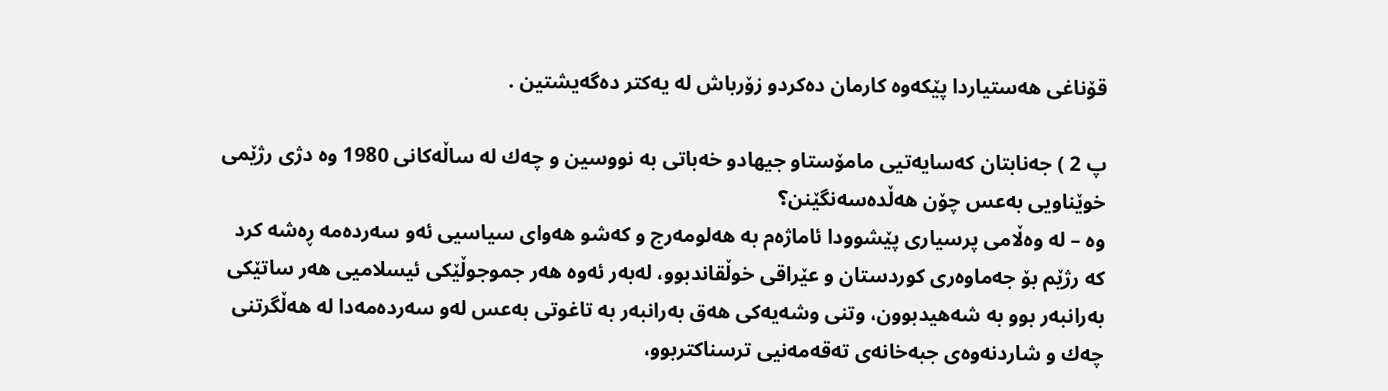قۆناغی هه‌ستیاردا پێكه‌وه‌ كارمان ده‌كردو زۆرباش له‌ یه‌كتر ده‌گه‌یشتین .

پ 2 ) جه‌نابتان كه‌سایه‌تیی مامۆستاو جیهادو خه‌باتی به‌ نووسین و چه‌ك له‌ ساڵه‌كانی‌ 1980 وه‌ دژی رژێمی‌ خوێناویی به‌عس چۆن هه‌ڵده‌سه‌نگێنن؟
وه‌ – له‌ وه‌ڵامی‌ پرسیاری پێشوودا ئاماژه‌م به‌ هه‌لومه‌رج و كه‌شو هه‌وای‌ سیاسیی ئه‌و سه‌رده‌مه‌ ڕه‌شه‌ كرد كه‌ رژێم بۆ جه‌ماوه‌ری كوردستان و عێراقی خوڵقاندبوو، له‌به‌ر ئه‌وه‌ هه‌ر جموجوڵێكی‌ ئیسلامیی هه‌ر ساتێكی به‌رانبه‌ر بوو به‌ شه‌هیدبوون، وتنی‌ وشه‌یه‌كی‌ هه‌ق به‌رانبه‌ر به‌ تاغوتی‌ به‌عس له‌و سه‌رده‌مه‌دا له‌ هه‌ڵگرتنی‌ چه‌ك و شاردنه‌وه‌ی‌ جبه‌خانه‌ی‌ ته‌قه‌مه‌نیی ترسناكتربوو،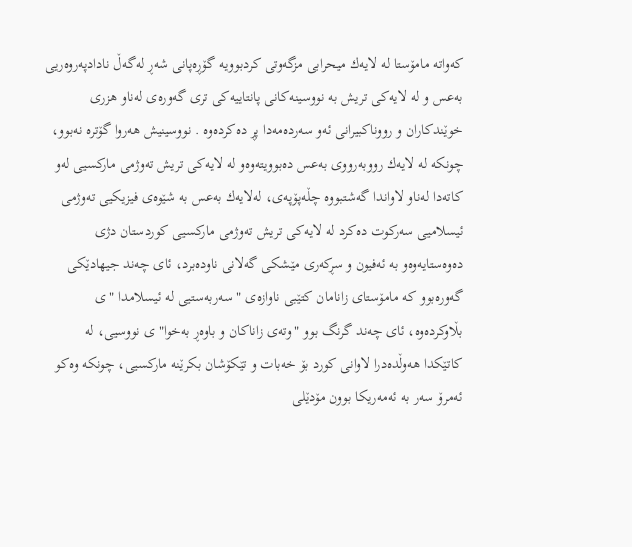كه‌واته‌ مامۆستا له‌ لایه‌ك میحرابی مزگه‌وتی‌ كردبوویه‌ گۆڕه‌پانی شه‌ڕ له‌گه‌ڵ‌ نادادپه‌روه‌ریی به‌عس و له‌ لایه‌كی‌ تریش به‌ نووسینه‌كانی‌ پانتاییه‌كی‌ تری گه‌وره‌ی‌ له‌ناو هزری خوێندكاران و رووناكبیرانی ئه‌و سه‌رده‌مه‌دا پڕ ده‌كرده‌وه‌ . نووسینیش هه‌روا گۆتره‌ نه‌بوو، چونكه‌ له‌ لایه‌ك رووبه‌رووی‌ به‌عس ده‌بوویته‌وه‌و له‌ لایه‌كی‌ تریش ته‌وژمی‌ ماركسیی له‌و كاته‌دا له‌ناو لاواندا گه‌شتبووه‌ چڵه‌پۆپه‌ی‌، له‌لایه‌ك به‌عس به‌ شێوه‌ی‌ فیزیكیی ته‌وژمی ئیسلامیی سه‌ركوت ده‌كرد له‌ لایه‌كی‌ تریش ته‌وژمی‌ ماركسیی كوردستان دژی ده‌وه‌ستایه‌وه‌و به‌ ئه‌فیون و سڕكه‌ری‌ مێشكی‌ گه‌لانی‌ ناوده‌برد، ئای چه‌ند جیهادێكی‌ گه‌وره‌بوو كه‌ مامۆستای‌ زانامان كتێبی ناوازه‌ی‌ " سه‌ربه‌ستیی له‌ ئیسلامدا "ی‌ بڵاوكرده‌وه‌، ئای چه‌ند گرنگ بوو "وته‌ی‌ زاناكان و باوه‌ڕ به‌خوا" ی‌ نووسیی، له‌ كاتێكدا هه‌وڵده‌درا لاوانی‌ كورد بۆ خه‌بات و تێكۆشان بكرێنه‌ ماركسیی، چونكه‌ وه‌كو ئه‌مرۆ سه‌ر به‌ ئه‌مه‌ریكا بوون مۆدێلی‌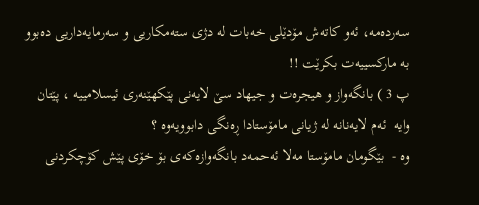سه‌رده‌مه‌، ئه‌و كاته‌ش مۆدێلی خه‌بات له‌ دژی سته‌مكاریی و سه‌رمایه‌داریی ده‌بوو به‌ ماركسییه‌ت بكرێت !!
پ 3 ) بانگه‌واز و هیجره‌ت و جیهاد سێ‌ لایه‌نی پێكهێنه‌ری‌ ئیسلامییه‌ ، پێتان وایه‌  ئه‌م لایه‌نانه‌ له‌ ژیانی‌ مامۆستادا ڕه‌نگی‌ دابوویه‌وه‌ ؟
وه‌ -  بێگومان مامۆستا مه‌لا ئه‌حمه‌د بانگه‌وازه‌كه‌ی‌ بۆ خۆی پێش كۆچكردنی‌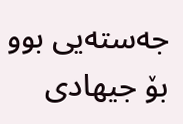جه‌سته‌یی بوو بۆ جیهادی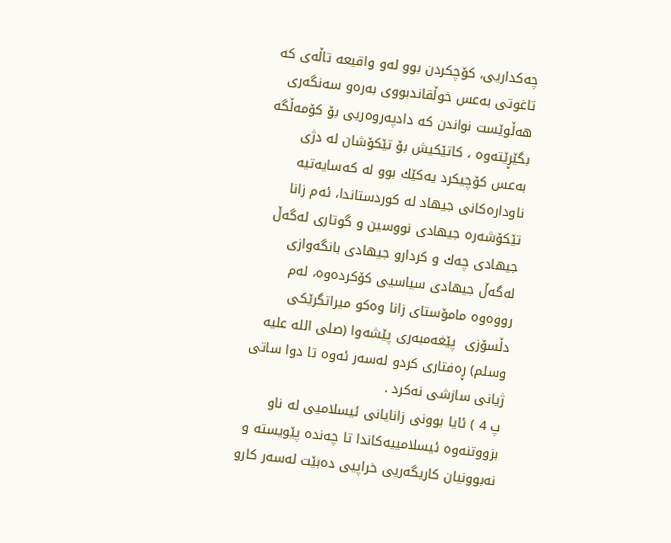چه‌كداریی، كۆچكردن بوو له‌و واقیعه‌ تاڵه‌ی‌ كه‌ تاغوتی‌ به‌عس خوڵقاندبووی‌ به‌ره‌و سه‌نگه‌ری‌ هه‌ڵوێست نواندن كه‌ دادپه‌روه‌ریی بۆ كۆمه‌ڵگه‌ بگێڕێته‌وه‌ ، كاتێكیش بۆ تێكۆشان له‌ دژی به‌عس كۆچیكرد یه‌كێك بوو له‌ كه‌سایه‌تیه‌ ناوداره‌كانی‌ جیهاد له‌ كوردستاندا، ئه‌م زانا تێكۆشه‌ره‌ جیهادی نووسین و گوتاری‌ له‌گه‌ڵ‌ جیهادی چه‌ك و كردارو جیهادی بانگه‌وازی‌ له‌گه‌ڵ‌ جیهادی سیاسیی كۆكرده‌وه‌، له‌م رووه‌وه‌ مامۆستای‌ زانا وه‌كو میراتگرێكی‌ دڵسۆزی‌  پێغه‌مبه‌ری‌ پێشه‌وا (صلی‌ الله علیه وسلم) ڕه‌فتاری كردو له‌سه‌ر ئه‌وه‌ تا دوا ساتی ژیانی‌ سازشی نه‌كرد .
پ 4 ) ئایا بوونی‌ زانایانی‌ ئیسلامیی له‌ ناو بزووتنه‌وه‌ ئیسلامییه‌كاندا تا چه‌نده‌ پێویسته‌ و نه‌بوونیان كاریگه‌ریی خراپیی ده‌بێت له‌سه‌ر كارو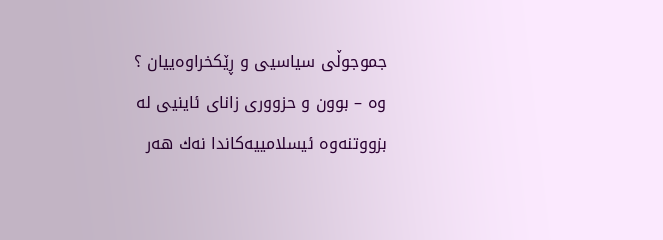جموجوڵی سیاسیی و ڕێكخراوه‌ییان ؟
وه‌ – بوون و حزووری زانای ئاینیی له‌ بزووتنه‌وه‌ ئیسلامییه‌كاندا نه‌ك هه‌ر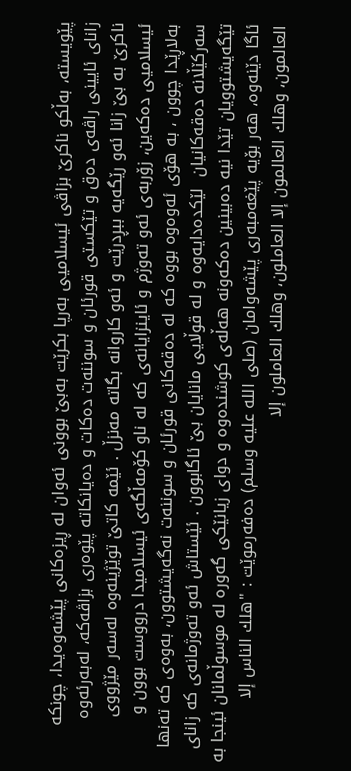پێویسته‌، به‌ڵكو ناكرێ‌ بزاڤی ئیسلامیی به‌رپا بكرێت به‌بێ‌ بوونی‌ ئه‌وان له‌ ڕیزه‌كانی‌ پێشه‌وه‌یدا، چونكه‌ زانای‌ ئایینی‌ راڤه‌ی‌ ده‌ق و تێكستی‌ قورئان و سوننه‌ت ده‌كات و ده‌یانكاته‌ پێوه‌ری بزاڤه‌كه‌، له‌به‌رئه‌وه‌ ناكرێ‌ به‌ بێ‌ زانا ئه‌و رێگه‌یه‌ ببڕدرێت و ئه‌و كاروانه‌ بگاته‌ مه‌نزڵ‌ . ئێمه‌ كاتێ‌ توێژینه‌وه‌ له‌سه‌ر مێژووی‌ ئیسلامیی ده‌كه‌ین، زۆربه‌ی‌ ئه‌و ته‌وژم و ئاینزایانه‌ی‌ كه‌ له‌ ناو كۆمه‌ڵگه‌ی‌ ئیسلامیدا درووست بوون و به‌لاڕێدا چوون ، به‌ هۆی ئه‌وه‌وه‌ بووه‌ كه‌ له‌ ده‌قه‌كانی‌ قورئان و سوننه‌ت نه‌گه‌یشتوون، به‌وه‌ی‌ كه‌ ته‌نها سه‌ركێڵانه‌ ده‌قه‌كانیان  لێكده‌دایه‌وه‌ و له‌ قوڵایی مانایان بێ ئاگابوون . ئێستاش ئه‌و ته‌وژمانه‌ی‌ كه‌ زانای‌ تێگه‌یشتوویان تێدا نیه‌ ده‌بینین ده‌كه‌ونه‌ هه‌ڵه‌ی‌ كوشنده‌وه‌ و دوای‌ زیانێكی‌ گه‌وره‌ له‌ موسوڵمانان ئینجا به‌ ئاگا دێنه‌وه‌، هه‌ر بۆیه‌ پێغه‌مبه‌ری پێشه‌وامان (صلی‌ الله علیه وسلم) ده‌فه‌رموێت : "هلك الناس إلا العالمون، وهلك العالمون إلا العاملون، وهلك العاملون إلا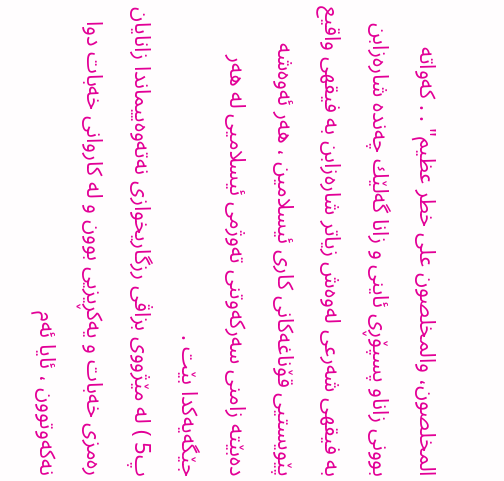المخلصون، والمخلصون علی‌ خطر عظیم" . . كه‌واته‌ بوونی‌ زاناو پسپۆڕی ئاینی‌ و زانا گه‌لێك چه‌نده‌ شاره‌زابن به‌ فیقهی شه‌رعی له‌وه‌ش زیاتر شاره‌زابن به‌ فیقهی واقیع پێویستیی قۆناغه‌كانی‌ كاری ئیسلامین ، هه‌ر ئه‌وه‌شه‌ ده‌بێته‌ زامنی‌ سه‌ركه‌وتنی‌ ته‌وژمی‌ ئیسلامیی له‌ هه‌ر جێگه‌یه‌كدا بێت .
پ5 ) له‌ مێژووی‌ بزاڤی رزگاریخوازی‌ نه‌ته‌وه‌ییماندا زانایان ره‌مزی‌ خه‌بات و یه‌كڕیزیی بوون و له‌ كاروانی‌ خه‌بات دوا نه‌كه‌وتوون ، ئایا ئه‌م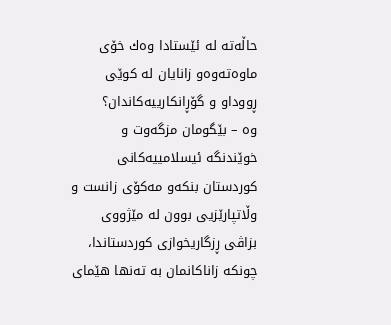حاڵه‌ته‌ له‌ ئێستادا وه‌ك خۆی ماوه‌ته‌وه‌و زانایان له‌ كوێی ڕووداو و گۆڕانكارییه‌كاندان؟
وه‌ – بێگومان مزگه‌وت و خوێندنگه‌ ئیسلامییه‌كانی‌ كوردستان بنكه‌و مه‌كۆی زانست و وڵاتپارێزیی بوون له‌ مێژووی‌ بزاڤی‌ ڕزگاریخوازی‌ كوردستاندا، چونكه‌ زاناكانمان به‌ ته‌نها هێمای‌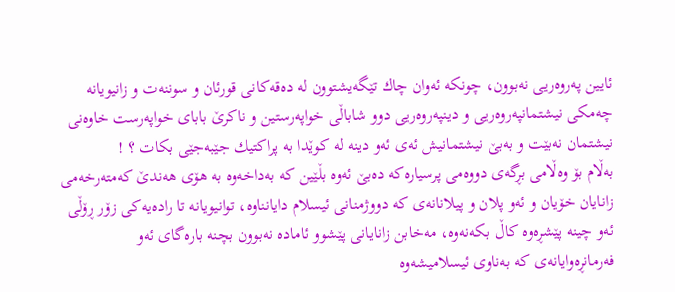ئایین په‌روه‌ریی نه‌بوون، چونكه‌ ئه‌وان چاك تێگه‌یشتوون له‌ ده‌قه‌كانی‌ قورئان و سوننه‌ت و زانیویانه‌ چه‌مكی‌ نیشتمانپه‌روه‌ریی و دینپه‌روه‌ریی دوو شاباڵی خواپه‌رستین و ناكرێ‌ بابای‌ خواپه‌رست خاوه‌نی‌ نیشتمان نه‌بێت و به‌بێ‌ نیشتمانیش ئه‌ی‌ ئه‌و دینه‌ له‌ كوێدا به‌ پراكتیك جێبه‌جێی بكات ؟ !
به‌ڵام بۆ وه‌ڵامی بڕگه‌ی‌ دووه‌می‌ پرسیاره‌كه‌ ده‌بێ‌ ئه‌وه‌ بڵێین كه‌ به‌داخه‌وه‌ به‌ هۆی هه‌ندێ‌ كه‌مته‌رخه‌می‌ زانایان خۆیان و ئه‌و پلان و پیلانانه‌ی‌ كه‌ دووژمنانی‌ ئیسلام دایانناوه‌، توانیویانه‌ تا راده‌یه‌كی‌ زۆر ڕۆڵی ئه‌و چینه‌ پێشڕه‌وه‌ كاڵ‌ بكه‌نه‌وه‌، مه‌خابن زانایانی‌ پێشوو ئاماده‌ نه‌بوون بچنه‌ باره‌گای‌ ئه‌و فه‌رمانڕه‌وایانه‌ی‌ كه‌ به‌ناوی‌ ئیسلامیشه‌وه‌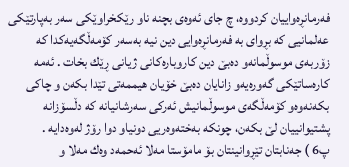فه‌رمانڕه‌واییان كردووه‌، چ جای‌ ئه‌وه‌ی‌ بچنه‌ ناو رێكخراوێكی‌ سه‌ر به‌پارتێكی‌ عه‌لمانیی كه‌ بڕوای به‌ فه‌رمانڕه‌وایی دین نیه‌ به‌سه‌ر كۆمه‌ڵگه‌یه‌كدا كه‌ زۆربه‌ی‌ موسوڵمانه‌و ده‌بێ‌ دین كاروباره‌كانی‌ ژیانی‌ ڕێك بخات . ئه‌مه‌ كاره‌ساتێكی‌ گه‌وره‌یه‌و زانایان ده‌بێ‌ خۆیان هیممه‌تی‌ تێدا بكه‌ن و چاكی‌ بكه‌نه‌وه‌و كۆمه‌ڵگه‌ی‌ موسوڵمانیش ئه‌ركی‌ سه‌رشانیانه‌ كه‌ دڵسۆزانه‌ پشتیوانییان لێ‌ بكه‌ن، چونكه‌ به‌خته‌وه‌ریی دونیاو دوا رۆژ له‌وه‌دایه‌ .
پ6 ) جه‌نابتان تێڕوانینتان بۆ مامۆستا مه‌لا ئه‌حمه‌د وه‌ك مه‌لا و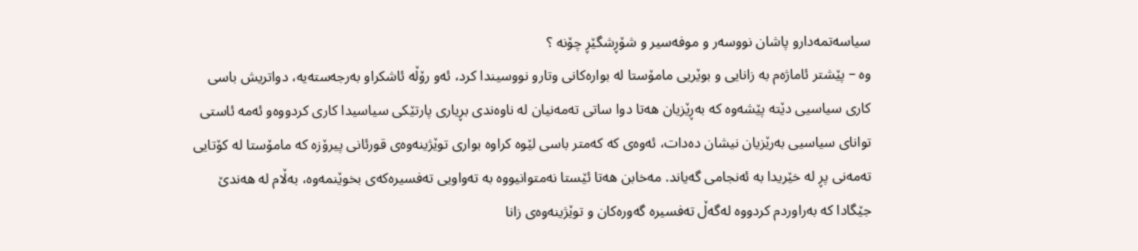سیاسه‌تمه‌دارو پاشان نووسه‌ر و موفه‌سیر و شۆڕشگێڕ چۆنه‌ ؟
وه‌ – پێشتر ئاماژه‌م به‌ زانایی و بوێریی مامۆستا له‌ بواره‌كانی‌ وتارو نووسیندا كرد، ئه‌و رۆڵه‌ ئاشكراو به‌رجه‌سته‌یه‌، دواتریش باسی كاری سیاسیی دێته‌ پێشه‌وه‌ كه‌ به‌ڕێزیان هه‌تا دوا ساتی‌ ته‌مه‌نیان له‌ ناوه‌ندی‌ بڕیاری پارتێكی‌ سیاسیدا كاری‌ كردووه‌و ئه‌مه‌ ئاستی‌ توانای‌ سیاسیی به‌رێزیان نیشان ده‌دات، ئه‌وه‌ی‌ كه‌ كه‌متر باسی لێوه‌ كراوه‌ بواری‌ توێژینه‌وه‌ی‌ قورئانی‌ پیرۆزه‌ كه‌ مامۆستا له‌ كۆتایی ته‌مه‌نی‌ پڕ له‌ خێریدا به‌ ئه‌نجامی‌ گه‌یاند. مه‌خابن هه‌تا ئێستا نه‌متوانیووه‌ به‌ ته‌واویی ته‌فسیره‌كه‌ی‌ بخوێنمه‌وه‌، به‌ڵام له‌ هه‌ندێ‌ جێگادا كه‌ به‌راوردم كردووه‌ له‌گه‌ڵ‌ ته‌فسیره‌ گه‌وره‌كان و توێژینه‌وه‌ی‌ زانا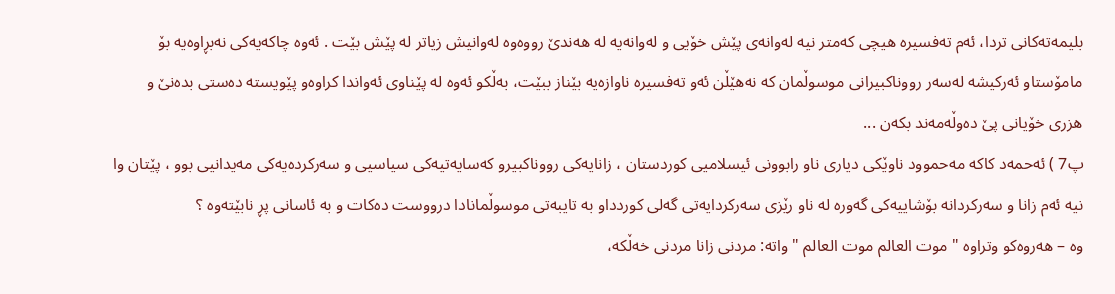بلیمه‌ته‌كانی‌ تردا، ئه‌م ته‌فسیره‌ هیچی كه‌متر نیه‌ له‌وانه‌ی‌ پێش خۆیی و له‌وانه‌یه‌ له‌ هه‌ندێ‌ رووه‌وه‌ له‌وانیش زیاتر له‌ پێش بێت . ئه‌وه‌ چاكه‌یه‌كی‌ نه‌بڕاوه‌یه‌ بۆ مامۆستاو ئه‌ركیشه‌ له‌سه‌ر رووناكبیرانی‌ موسوڵمان كه‌ نه‌هێڵن ئه‌و ته‌فسیره‌ ناوازه‌یه‌ بێناز ببێت، به‌ڵكو ئه‌وه‌ له‌ پێناوی‌ ئه‌واندا كراوه‌و پێویسته‌ ده‌ستی‌ بده‌نێ‌ و هزری‌ خۆیانی‌ پێ‌ ده‌وڵه‌مه‌ند بكه‌ن ...
پ7 ) ئه‌حمه‌د كاكه‌ مه‌حموود ناوێكی‌ دیاری ناو رابوونی‌ ئیسلامیی كوردستان ، زانایه‌كی‌ رووناكبیرو كه‌سایه‌تیه‌كی‌ سیاسیی و سه‌ركرده‌یه‌كی‌ مه‌یدانیی بوو ، پێتان وا نیه‌ ئه‌م زانا و سه‌ركردانه‌ بۆشاییه‌كی‌ گه‌وره‌ له‌ ناو رێزی‌ سه‌ركردایه‌تی‌ گه‌لی‌ كوردداو به‌ تایبه‌تی‌ موسوڵمانادا درووست ده‌كات و به‌ ئاسانی‌ پڕ نابێته‌وه‌ ؟
وه‌ – هه‌روه‌كو وتراوه‌ " موت العالم موت العالم " واته‌: مردنی‌ زانا مردنی‌ خه‌ڵكه‌،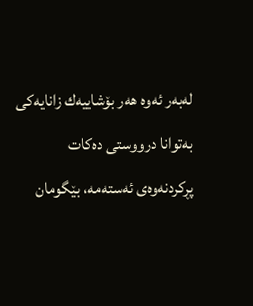له‌به‌ر ئه‌وه‌ هه‌ر بۆشاییه‌ك زانایه‌كی‌ به‌توانا درووستی‌ ده‌كات پڕكردنه‌وه‌ی‌ ئه‌سته‌مه‌، بێگومان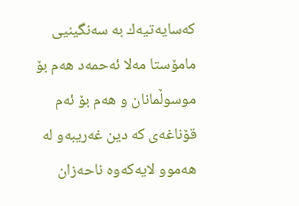كه‌سایه‌تیه‌ك به‌ سه‌نگینیی مامۆستا مه‌لا ئه‌حمه‌د هه‌م بۆ موسوڵمانان و هه‌م بۆ ئه‌م قۆناغه‌ی‌ كه‌ دین غه‌ریبه‌و له‌ هه‌موو لایه‌كه‌وه‌ ناحه‌زان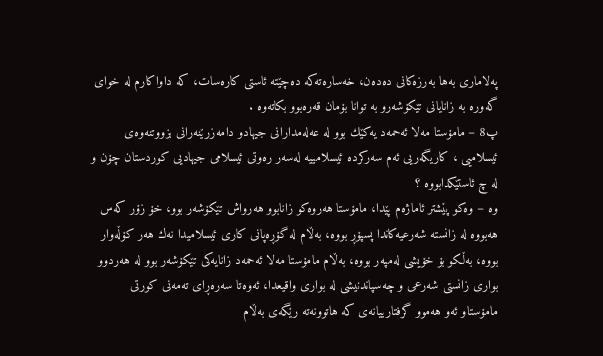په‌لاماری به‌ها به‌رزه‌كانی‌ ده‌ده‌ن، خه‌ساره‌ته‌كه‌ ده‌چێته‌ ئاستی‌ كاره‌سات، كه‌ داواكارم له‌ خوای‌ گه‌وره‌ به‌ زانایانی‌ تێكۆشه‌رو به‌ توانا بۆمان قه‌ره‌بوو بكاته‌وه‌ .
پ8 – مامۆستا مه‌لا ئه‌حمه‌د یه‌كێك بوو له‌ عه‌له‌مدارانی‌ جیهادو دامه‌زرێنه‌رانی‌ بزووتنه‌وه‌ی‌ ئیسلامیی ، كاریگه‌ریی ئه‌م سه‌ركرده‌ ئیسلامییه‌ له‌سه‌ر ره‌وتی‌ ئیسلامی جیهادیی كوردستان چۆن و له‌ چ ئاستێكدابووه‌ ؟
وه‌ – وه‌كو پێشتر ئاماژه‌م پێدا، مامۆستا هه‌روه‌كو زانابوو هه‌رواش تێكۆشه‌ر بوو، خۆ زۆر كه‌س هه‌بووه‌ له‌ زانسته‌ شه‌رعیه‌كاندا پسپۆڕ بووه‌، به‌ڵام له‌ گۆڕه‌پانی‌ كاری ئیسلامیدا نه‌ك هه‌ر كۆڵه‌وار بووه‌، به‌ڵكو بۆ خۆیشی له‌مپه‌ر بووه‌، به‌ڵام مامۆستا مه‌لا ئه‌حمه‌د زانایه‌كی‌ تێكۆشه‌ر بوو له‌ هه‌ردوو بواری زانستی شه‌رعی و چه‌سپاندنیشی له‌ بواری واقیعدا، ئه‌وه‌تا سه‌ره‌ڕای ته‌مه‌نی‌ كورتی‌ مامۆستاو ئه‌و هه‌موو گرفتارییانه‌ی‌ كه‌ هاتوونه‌ته‌ رێگه‌ی‌ به‌ڵام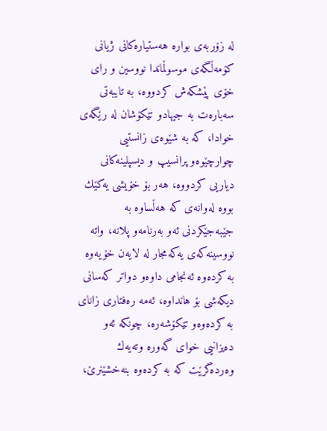له‌ زۆربه‌ی‌ بواره‌ هه‌ستیاره‌كانی‌ ژیانی‌ كۆمه‌ڵگه‌ی‌ موسوڵماندا نووسین و رای خۆی پێشكه‌ش كردووه‌، به‌ تایبه‌تی سه‌باره‌ت به‌ جیهادو تێكۆشان له‌ رێگه‌ی خوادا، كه‌ به‌ شێوه‌ی‌ زانستیی چوارچێوه‌و پرانسیپ و دیسپلینه‌كانی‌ دیاریی كردووه‌، هه‌ر بۆ خۆیشی یه‌كێك بووه‌ له‌وانه‌ی‌ كه‌ هه‌ڵساوه‌ به‌ جێبه‌جێكردنی‌ ئه‌و به‌رنامه‌و پلانه‌، واته‌ نووسینه‌كه‌ی‌ یه‌كه‌مجار له‌ لایه‌ن خۆیه‌وه‌ به‌ كرده‌وه‌ ئه‌نجامی‌ داوه‌و دواتر كه‌سانی‌ دیكه‌شی بۆ هانداوه‌، ئه‌مه‌ ره‌فتاری زانای‌ به‌ كرده‌وه‌و تێكۆشه‌ره‌، چونكه‌ ئه‌و ده‌یزانیی خوای‌ گه‌وره‌ وته‌یه‌ك وه‌رده‌گرێت كه‌ به‌ كرده‌وه‌ بنه‌خشێنرێ‌،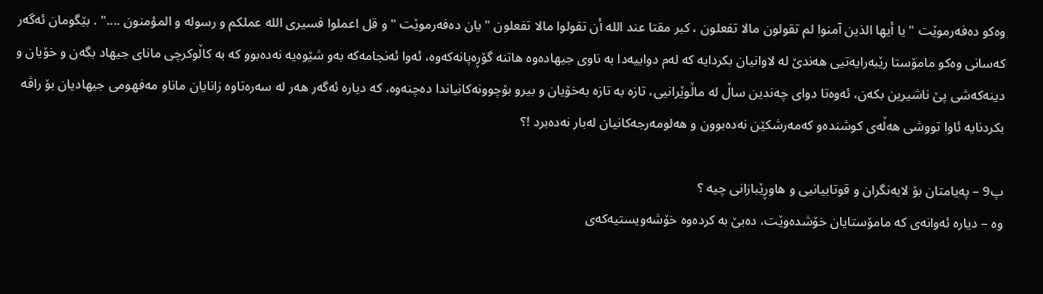وه‌كو ده‌فه‌رموێت " یا أیها الذین آمنوا لم تقولون مالا تفعلون ، كبر مقتا عند الله أن تقولوا مالا تفعلون " یان ده‌فه‌رموێت " و قل اعملوا فسیری‌ الله عملكم و رسوله و المؤمنون ...." . بێگومان ئه‌گه‌ر كه‌سانی‌ وه‌كو مامۆستا رێبه‌رایه‌تیی هه‌ندێ‌ له‌ لاوانیان بكردایه‌ كه‌ له‌م دواییه‌دا به‌ ناوی‌ جیهاده‌وه‌ هاتنه‌ گۆڕه‌پانه‌كه‌وه‌، ئه‌وا ئه‌نجامه‌كه‌ به‌و شێوه‌یه‌ نه‌ده‌بوو كه‌ به‌ كاڵوكرچی مانای‌ جیهاد بگه‌ن و خۆیان و دینه‌كه‌شی پێ‌ ناشیرین بكه‌ن، ئه‌وه‌تا دوای‌ چه‌ندین ساڵ‌ له‌ ماڵوێرانیی، تازه‌ به‌ تازه‌ به‌خۆیان و بیرو بۆچوونه‌كانیاندا ده‌چنه‌وه‌، كه‌ دیاره‌ ئه‌گه‌ر هه‌ر له‌ سه‌ره‌تاوه‌ زانایان ماناو مه‌فهومی‌ جیهادیان بۆ راڤه‌ بكردنایه‌ ئاوا تووشی هه‌ڵه‌ی‌ كوشنده‌و كه‌مه‌رشكێن نه‌ده‌بوون و هه‌لومه‌رجه‌كانیان له‌بار نه‌ده‌برد !؟

پ9 – په‌یامتان بۆ لایه‌نگران و قوتابیانیی و هاوڕێبازانی‌ چیه‌ ؟
وه‌ – دیاره‌ ئه‌وانه‌ی‌ كه‌ مامۆستایان خۆشده‌وێت، ده‌بێ‌ به‌ كرده‌وه‌ خۆشه‌ویستیه‌كه‌ی‌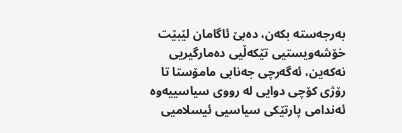به‌رجه‌سته‌ بكه‌ن، ده‌بێ‌ ئاگامان لێبێت خۆشه‌ویستیی تێكه‌ڵیی ده‌مارگیریی نه‌كه‌ین، ئه‌گه‌رچی جه‌نابی مامۆستا تا رۆژی كۆچی دوایی له‌ رووی‌ سیاسییه‌وه‌ ئه‌ندامی پارتێكی سیاسیی ئیسلامیی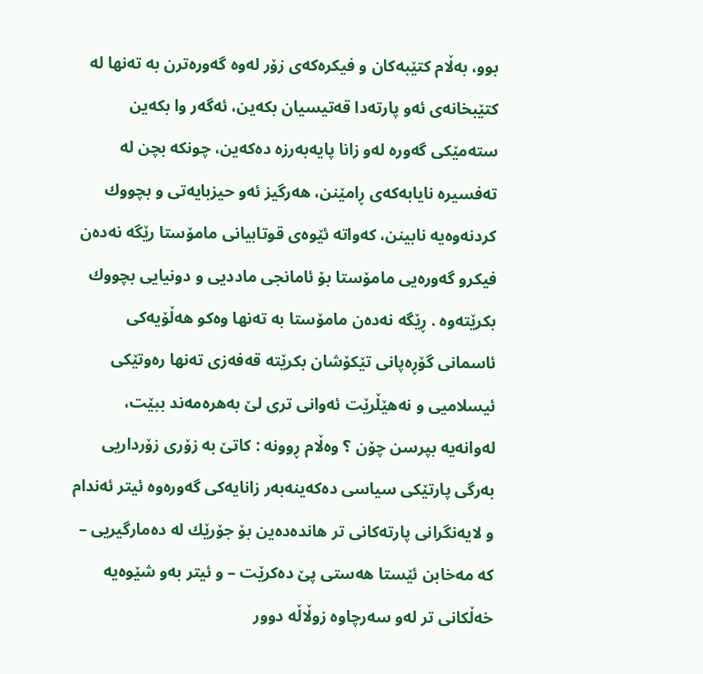بوو، به‌ڵام كتێبه‌كان و فیكره‌كه‌ی‌ زۆر له‌وه‌ گه‌وره‌ترن به‌ ته‌نها له‌ كتێبخانه‌ی‌ ئه‌و پارته‌دا قه‌تیسیان بكه‌ین، ئه‌گه‌ر وا بكه‌ین سته‌مێكی‌ گه‌وره‌ له‌و زانا پایه‌به‌رزه‌ ده‌كه‌ین، چونكه‌ بچن له‌ ته‌فسیره‌ نایابه‌كه‌ی‌ ڕامێنن، هه‌رگیز ئه‌و حیزبایه‌تی‌ و بچووك كردنه‌وه‌یه‌ نابینن، كه‌واته‌ ئێوه‌ی‌ قوتابیانی‌ مامۆستا رێگه‌ نه‌ده‌ن فیكرو گه‌وره‌یی مامۆستا بۆ ئامانجی ماددیی و دونیایی بچووك بكرێته‌وه‌ . ڕێگه‌ نه‌ده‌ن مامۆستا به‌ ته‌نها وه‌كو هه‌ڵۆیه‌كی‌ ئاسمانی‌ گۆڕه‌پانی‌ تێكۆشان بكرێته‌ قه‌فه‌زی‌ ته‌نها ره‌وتێكی‌ ئیسلامیی و نه‌هێڵرێت ئه‌وانی‌ تری لێ‌ به‌هره‌مه‌ند ببێت، له‌وانه‌یه‌ بپرسن چۆن ؟ وه‌ڵام ڕوونه‌ : كاتێ‌ به‌ زۆری زۆرداریی به‌رگی‌ پارتێكی‌ سیاسی ده‌كه‌ینه‌به‌ر زانایه‌كی‌ گه‌وره‌وه‌ ئیتر ئه‌ندام و لایه‌نگرانی‌ پارته‌كانی‌ تر هانده‌ده‌ین بۆ جۆرێك له‌ ده‌مارگیریی – كه‌ مه‌خابن ئێستا هه‌ستی‌ پێ‌ ده‌كرێت – و ئیتر به‌و شێوه‌یه‌ خه‌ڵكانی‌ تر له‌و سه‌رچاوه‌ زوڵاڵه‌ دوور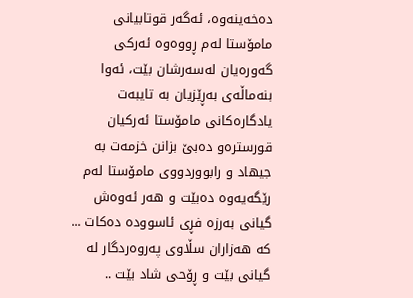ده‌خه‌ینه‌وه‌، ئه‌گه‌ر قوتابیانی مامۆستا له‌م ڕووه‌وه‌ ئه‌ركی‌ گه‌وره‌یان له‌سه‌رشان بێت، ئه‌وا بنه‌ماڵه‌ی‌ به‌ڕێزیان به‌ تایبه‌ت یادگاره‌كانی‌ مامۆستا ئه‌ركیان قورستره‌و ده‌بێ‌ بزانن خزمه‌ت به‌ جیهاد و رابووردووی‌ مامۆستا له‌م رێگه‌یه‌وه‌ ده‌بێت و هه‌ر ئه‌وه‌ش گیانی‌ به‌رزه‌ فڕی‌ ئاسووده‌ ده‌كات ... كه‌ هه‌زاران سڵاوی‌ په‌روه‌ردگار له‌ گیانی‌ بێت و ڕۆحی شاد بێت ..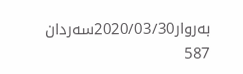بەروار2020/03/30سەردان 587